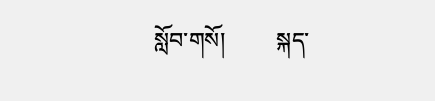སློབ་གསོ།         སྐད་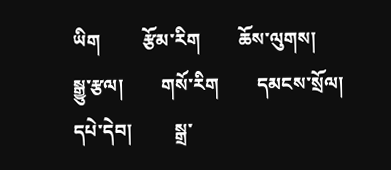ཡིག         རྩོམ་རིག        ཆོས་ལུགས།        སྒྱུ་རྩལ།        གསོ་རིག        དམངས་སྲོལ།        དཔེ་དེབ།         སྒྲ་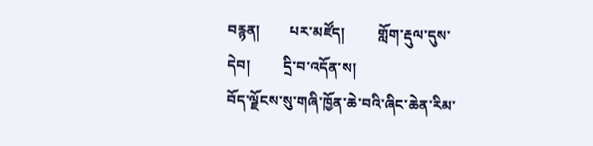བརྙན།        པར་མཛོད།         གློག་རྡུལ་དུས་དེབ།         དྲི་བ་འདོན་ས།
བོད་ལྗོངས་སུ་གཞི་ཁྱོན་ཆེ་བའི་ཞིང་ཆེན་རིམ་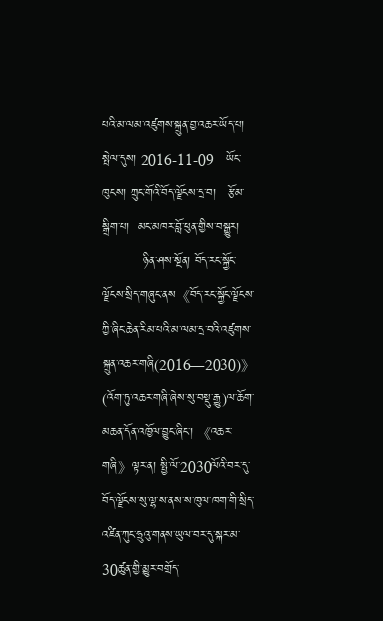པའི་མ་ལམ་འཛུགས་སྐྲུན་བྱ་འཆར་ཡོད་པ།
སྤེལ་དུས། 2016-11-09   ཡོང་ཁུངས། ཀྲུང་གོའི་བོད་ལྗོངས་དྲ་བ།   རྩོམ་སྒྲིག་པ།  མང་མཁར་བློ་ཕུན་གྱིས་བསྒྱུར།
          ཉིན་ཤས་སྔོན། བོད་རང་སྐྱོང་ལྗོངས་སྲིད་གཞུང་ནས《བོད་རང་སྐྱོང་ལྗོངས་ཀྱི་ཞིང་ཆེན་རིམ་པའི་མ་ལམ་དྲ་བའི་འཛུགས་སྐྲུན་འཆར་གཞི(2016—2030)》(འོག་ཏུ་འཆར་གཞི་ཞེས་སུ་བསྡུ་རྒྱུ)ལ་ཆོག་མཆན་དོན་འཁྱོལ་བྱུང་ཞིང་། 《འཆར་གཞི》ལྟར་ན། སྤྱི་ལོ་2030ལོའི་བར་དུ་བོད་ལྗོངས་སུ་ལྷ་ས་ནས་ས་ཁུལ་ཁག་གི་སྲིད་འཛིན་ཀུང་ཧྲུའུ་གནས་ཡུལ་བར་དུ་སྐར་མ་30ཚུན་གྱི་མྱུར་བགྲོད་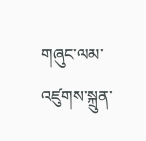གཞུང་ལམ་འཛུགས་སྐྲུན་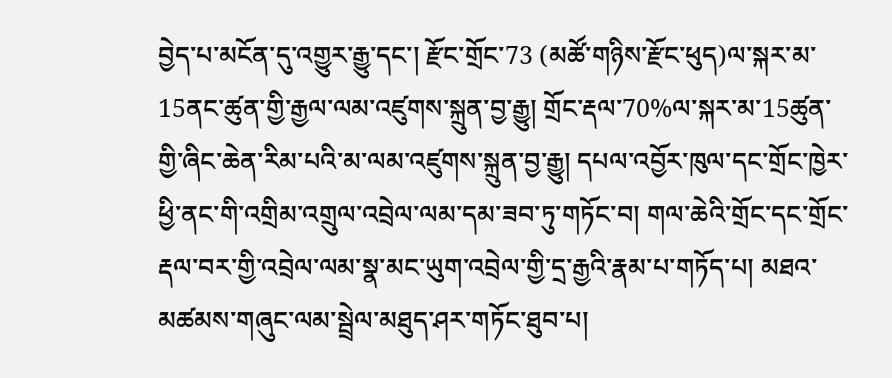བྱེད་པ་མངོན་དུ་འགྱུར་རྒྱུ་དང་། རྫོང་གྲོང་73 (མཚོ་གཉིས་རྫོང་ཕུད)ལ་སྐར་མ་15ནང་ཚུན་གྱི་རྒྱལ་ལམ་འཛུགས་སྐྲུན་བྱ་རྒྱུ། གྲོང་རྡལ་70%ལ་སྐར་མ་15ཚུན་གྱི་ཞིང་ཆེན་རིམ་པའི་མ་ལམ་འཛུགས་སྐྲུན་བྱ་རྒྱུ། དཔལ་འབྱོར་ཁུལ་དང་གྲོང་ཁྱེར་ཕྱི་ནང་གི་འགྲིམ་འགྲུལ་འབྲེལ་ལམ་དམ་ཟབ་ཏུ་གཏོང་བ། གལ་ཆེའི་གྲོང་དང་གྲོང་རྡལ་བར་གྱི་འབྲེལ་ལམ་སྣ་མང་ཡུག་འབྲེལ་གྱི་དྲ་རྒྱའི་རྣམ་པ་གཏོད་པ། མཐའ་མཚམས་གཞུང་ལམ་སྦྲེལ་མཐུད་ཤར་གཏོང་ཐུབ་པ།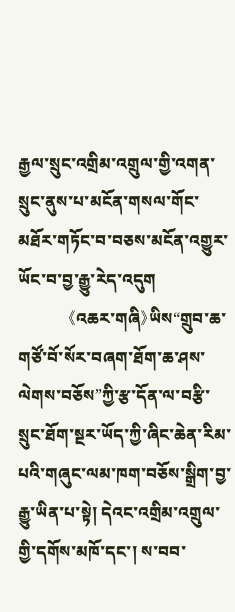རྒྱལ་སྲུང་འགྲིམ་འགྲུལ་གྱི་འགན་སྲུང་ནུས་པ་མངོན་གསལ་གོང་མཐོར་གཏོང་བ་བཅས་མངོན་འགྱུར་ཡོང་བ་བྱ་རྒྱུ་རེད་འདུག
          《འཆར་གཞི》ཡིས“གྲུབ་ཆ་གཙོ་བོ་སོར་བཞག་ཐོག་ཆ་ཤས་ལེགས་བཅོས”ཀྱི་རྩ་དོན་ལ་བརྩི་སྲུང་ཐོག་སྔར་ཡོད་ཀྱི་ཞིང་ཆེན་རིམ་པའི་གཞུང་ལམ་ཁག་བཅོས་སྒྲིག་བྱ་རྒྱུ་ཡིན་པ་སྟེ། དེའང་འགྲིམ་འགྲུལ་གྱི་དགོས་མཁོ་དང་། ས་བབ་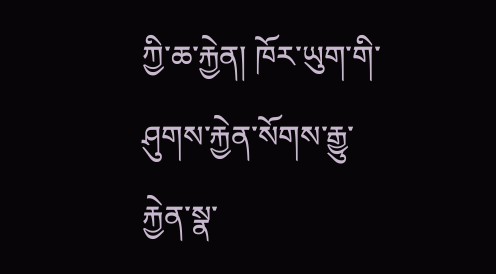ཀྱི་ཆ་རྐྱེན། ཁོར་ཡུག་གི་ཤུགས་རྐྱེན་སོགས་རྒྱུ་རྐྱེན་སྣ་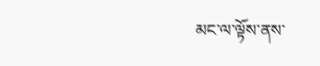མང་ལ་ལྟོས་ནས་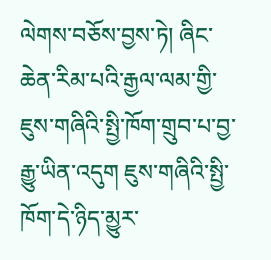ལེགས་བཅོས་བྱས་ཏེ། ཞིང་ཆེན་རིམ་པའི་རྒྱལ་ལམ་གྱི་ཇུས་གཞིའི་སྤྱི་ཁོག་གྲུབ་པ་བྱ་རྒྱུ་ཡིན་འདུག ཇུས་གཞིའི་སྤྱི་ཁོག་དེ་ཉིད་མྱུར་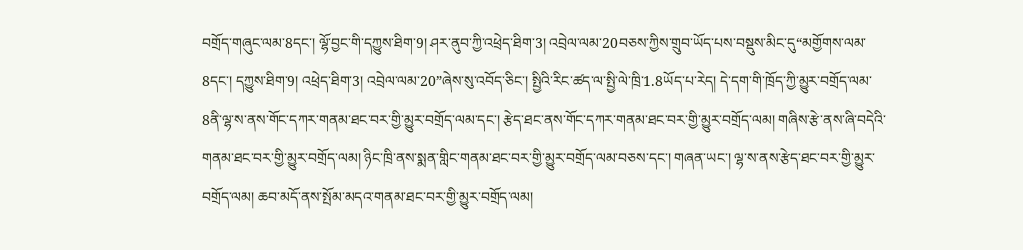བགྲོད་གཞུང་ལམ་8དང་། ལྷོ་བྱང་གི་དཀྱུས་ཐིག་9། ཤར་ནུབ་ཀྱི་འཕྲེད་ཐིག་3། འབྲེལ་ལམ་20བཅས་ཀྱིས་གྲུབ་ཡོད་པས་བསྡུས་མིང་དུ“མགྱོགས་ལམ་8དང་། དཀྱུས་ཐིག་9། འཕྲེད་ཐིག་3། འབྲེལ་ལམ་20”ཞེས་སུ་འབོད་ཅིང་། སྤྱིའི་རིང་ཚད་ལ་སྤྱི་ལེ་ཁྲི་1.8ཡོད་པ་རེད། དེ་དག་གི་ཁྲོད་ཀྱི་མྱུར་བགྲོད་ལམ་8ནི་ལྷ་ས་ནས་གོང་དཀར་གནམ་ཐང་བར་གྱི་མྱུར་བགྲོད་ལམ་དང་། རྩེད་ཐང་ནས་གོང་དཀར་གནམ་ཐང་བར་གྱི་མྱུར་བགྲོད་ལམ། གཞིས་རྩེ་ནས་ཞི་བདེའི་གནམ་ཐང་བར་གྱི་མྱུར་བགྲོད་ལམ། ཉིང་ཁྲི་ནས་སྨན་གླིང་གནམ་ཐང་བར་གྱི་མྱུར་བགྲོད་ལམ་བཅས་དང་། གཞན་ཡང་། ལྷ་ས་ནས་རྩེད་ཐང་བར་གྱི་མྱུར་བགྲོད་ལམ། ཆབ་མདོ་ནས་སྤོམ་མདའ་གནམ་ཐང་བར་གྱི་མྱུར་བགྲོད་ལམ།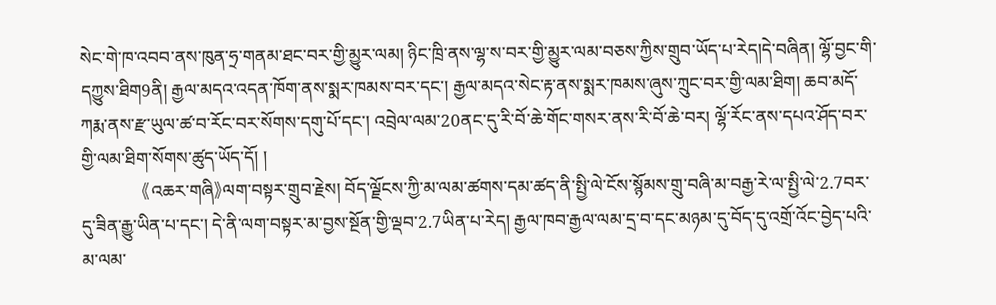སེང་གེ་ཁ་འབབ་ནས་ཁུན་ཧྲ་གནམ་ཐང་བར་གྱི་མྱུར་ལམ། ཉིང་ཁྲི་ནས་ལྷ་ས་བར་གྱི་མྱུར་ལམ་བཅས་ཀྱིས་གྲུབ་ཡོད་པ་རེད།དེ་བཞིན། ལྷོ་བྱང་གི་དཀྱུས་ཐིག9ནི། རྒྱལ་མདའ་འདན་ཁོག་ནས་སྨར་ཁམས་བར་དང་། རྒྱལ་མདའ་སེང་རྟ་ནས་སྨར་ཁམས་ཞུས་ཀྲུང་བར་གྱི་ལམ་ཐིག། ཆབ་མདོ་ཀརྨ་ནས་རྫ་ཡུལ་ཚ་བ་རོང་བར་སོགས་དགུ་པོ་དང་། འབྲེལ་ལམ་20ནང་དུ་རི་བོ་ཆེ་གོང་གསར་ནས་རི་བོ་ཆེ་བར། ལྷོ་རོང་ནས་དཔའ་ཤོད་བར་གྱི་ལམ་ཐིག་སོགས་ཚུད་ཡོད་དོ། །
          《འཆར་གཞི》ལག་བསྟར་གྲུབ་རྗེས། བོད་ལྗོངས་ཀྱི་མ་ལམ་ཚགས་དམ་ཚད་ནི་སྤྱི་ལེ་ངོས་སྙོམས་གྲུ་བཞི་མ་བརྒྱ་རེ་ལ་སྤྱི་ལེ་2.7བར་དུ་ཟིན་རྒྱུ་ཡིན་པ་དང་། དེ་ནི་ལག་བསྟར་མ་བྱས་སྔོན་གྱི་ལྡབ་2.7ཡིན་པ་རེད། རྒྱལ་ཁབ་རྒྱལ་ལམ་དྲ་བ་དང་མཉམ་དུ་བོད་དུ་འགྲོ་འོང་བྱེད་པའི་མ་ལམ་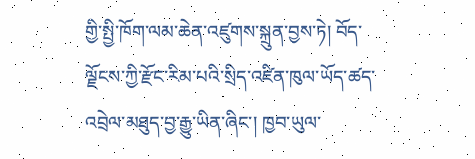གྱི་སྤྱི་ཁོག་ལམ་ཆེན་འཛུགས་སྐྲུན་བྱས་ཏེ། བོད་ལྗོངས་ཀྱི་རྫོང་རིམ་པའི་སྲིད་འཛིན་ཁུལ་ཡོད་ཚད་འབྲེལ་མཐུད་བྱ་རྒྱུ་ཡིན་ཞིང་། ཁྱབ་ཡུལ་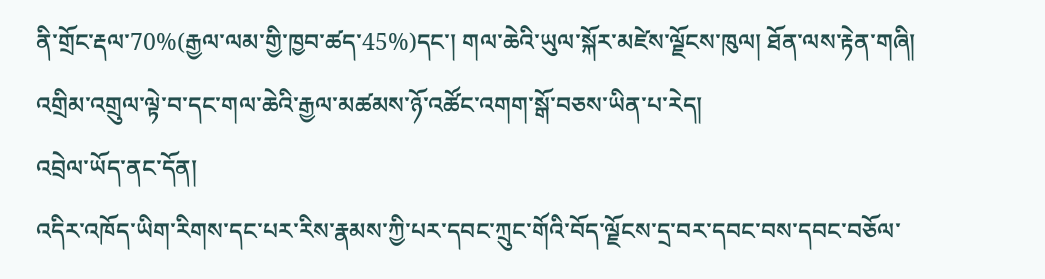ནི་གྲོང་རྡལ་70%(རྒྱལ་ལམ་གྱི་ཁྱབ་ཚད་45%)དང་། གལ་ཆེའི་ཡུལ་སྐོར་མཛེས་ལྗོངས་ཁུལ། ཐོན་ལས་རྟེན་གཞི། འགྲིམ་འགྲུལ་ལྟེ་བ་དང་གལ་ཆེའི་རྒྱལ་མཚམས་ཉོ་འཚོང་འགག་སྒོ་བཅས་ཡིན་པ་རེད།
འབྲེལ་ཡོད་ནང་དོན།
འདིར་འཁོད་ཡིག་རིགས་དང་པར་རིས་རྣམས་ཀྱི་པར་དབང་ཀྲུང་གོའི་བོད་ལྗོངས་དྲ་བར་དབང་བས་དབང་བཅོལ་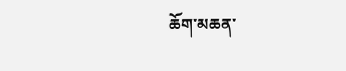ཆོག་མཆན་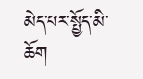མེད་པར་སྤྱོད་མི་ཆོག